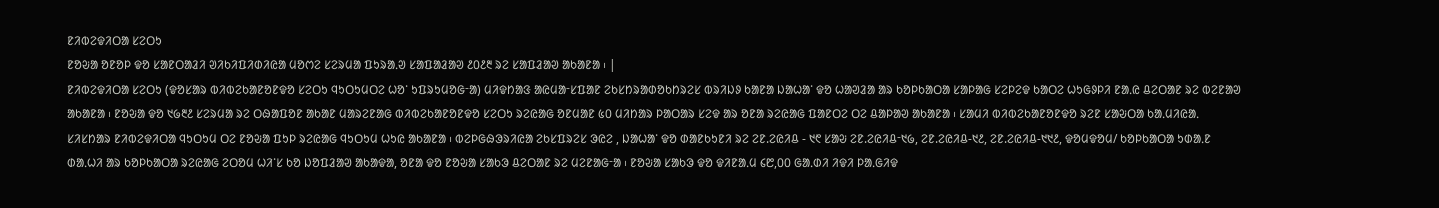ᱱᱤᱵᱮᱫᱤᱛᱟ ᱥᱮᱛᱩ
ᱱᱚᱶᱟ ᱚᱱᱚᱞ ᱫᱚ ᱥᱟᱱᱛᱟᱲᱤ ᱣᱤᱠᱤᱯᱤᱰᱤᱭᱟ ᱢᱚᱬᱮ ᱥᱮᱨᱢᱟ ᱯᱩᱨᱟᱹᱣ ᱥᱟᱯᱟᱲᱟᱣ ᱒᱐᱒᱓ ᱨᱮ ᱥᱟᱯᱲᱟᱣ ᱟᱠᱟᱱᱟ ᱾ |
ᱱᱤᱵᱮᱫᱤᱛᱟ ᱥᱮᱛᱩ (ᱫᱚᱥᱟᱨ ᱵᱤᱵᱮᱠᱟᱱᱚᱱᱫᱚ ᱥᱮᱛᱩ ᱧᱩᱛᱩᱢᱛᱮ ᱦᱚᱸ ᱩᱯᱨᱩᱢᱚᱜᱼᱟ) ᱢᱤᱫᱴᱟᱝ ᱟᱭᱢᱟᱼᱥᱯᱟᱱ ᱮᱠᱥᱴᱨᱟᱰᱚᱠᱴᱨᱮᱥ ᱵᱨᱤᱡᱽ ᱠᱟᱱᱟ ᱡᱟᱦᱟᱸ ᱫᱚ ᱦᱟᱣᱲᱟ ᱟᱨ ᱠᱚᱞᱠᱟᱛᱟ ᱥᱟᱞᱟᱜ ᱥᱮᱞᱮᱫ ᱠᱟᱛᱮ ᱦᱩᱜᱽᱞᱤ ᱱᱟᱹᱭ ᱪᱮᱛᱟᱱ ᱨᱮ ᱵᱮᱱᱟᱣ ᱟᱠᱟᱱᱟ ᱾ ᱱᱚᱶᱟ ᱫᱚ ᱑᱙᱓᱒ ᱥᱮᱨᱢᱟ ᱨᱮ ᱛᱷᱟᱯᱚᱱ ᱟᱠᱟᱱ ᱢᱟᱨᱮᱱᱟᱜ ᱵᱤᱵᱮᱠᱟᱱᱚᱱᱫᱚ ᱥᱮᱛᱩ ᱨᱮᱭᱟᱜ ᱚᱱᱢᱟᱱ ᱕᱐ ᱢᱤᱴᱟᱨ ᱞᱟᱛᱟᱨ ᱥᱮᱫ ᱟᱨ ᱚᱱᱟ ᱨᱮᱭᱟᱜ ᱯᱟᱱᱛᱮ ᱛᱮ ᱪᱟᱞᱟᱣ ᱟᱠᱟᱱᱟ ᱾ ᱥᱟᱢᱤ ᱵᱤᱵᱮᱠᱟᱱᱚᱱᱫᱚ ᱨᱮᱱ ᱥᱟᱶᱛᱟ ᱠᱟᱹᱢᱤᱭᱟᱹ ᱥᱤᱥᱴᱟᱨ ᱱᱤᱵᱮᱫᱤᱛᱟ ᱧᱩᱛᱩᱢ ᱛᱮ ᱱᱚᱶᱟ ᱯᱩᱞ ᱨᱮᱭᱟᱜ ᱧᱩᱛᱩᱢ ᱦᱩᱭ ᱟᱠᱟᱱᱟ ᱾ ᱵᱮᱞᱜᱷᱳᱨᱤᱭᱟ ᱮᱠᱥᱯᱨᱮᱥ ᱳᱭᱮ , ᱡᱟᱦᱟᱸ ᱫᱚ ᱰᱟᱱᱠᱩᱱᱤ ᱨᱮ ᱮᱱ.ᱮᱭᱤᱪ - ᱑᱖ ᱥᱟᱶ ᱮᱱ.ᱮᱭᱤᱪᱼ᱑᱙, ᱮᱱ.ᱮᱭᱤᱪ-᱑᱒, ᱮᱱ.ᱮᱭᱤᱪ-᱑᱑᱒, ᱫᱚᱢᱫᱚᱢ/ ᱠᱚᱞᱠᱟᱛᱟ ᱩᱰᱟᱹᱱ ᱰᱟᱹᱦᱤ ᱟᱨ ᱠᱚᱞᱠᱟᱛᱟ ᱨᱮᱭᱟᱜ ᱮᱛᱚᱢ ᱦᱤᱸᱥ ᱠᱚ ᱡᱚᱯᱲᱟᱣ ᱟᱠᱟᱫᱟ, ᱚᱱᱟ ᱫᱚ ᱱᱚᱶᱟ ᱥᱟᱠᱳ ᱪᱮᱛᱟᱱ ᱨᱮ ᱢᱮᱱᱟᱜᱼᱟ ᱾ ᱱᱚᱶᱟ ᱥᱟᱠᱳ ᱫᱚ ᱫᱤᱱᱟᱹᱢ ᱔᱘,᱐᱐ ᱜᱟᱹᱰᱤ ᱤᱫᱤ ᱞᱟᱹᱜᱤᱫ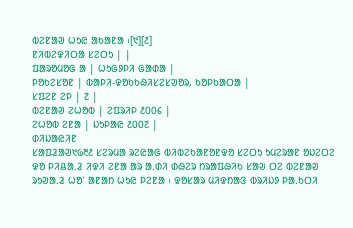ᱵᱮᱱᱟᱣ ᱦᱩᱭ ᱟᱠᱟᱱᱟ ᱾[᱑][᱒]
ᱱᱤᱵᱮᱫᱤᱛᱟ ᱥᱮᱛᱩ | |
ᱯᱟᱨᱚᱢᱚᱜ ᱟ | ᱦᱩᱜᱽᱞᱤ ᱜᱟᱰᱟ |
ᱞᱚᱠᱮᱥᱚᱱ | ᱵᱟᱞᱤ-ᱫᱚᱠᱠᱷᱤᱥᱮᱥᱣᱚᱨ, ᱠᱚᱞᱠᱟᱛᱟ |
ᱥᱯᱮᱱ ᱮᱞ | ᱗ |
ᱵᱮᱱᱟᱣ ᱮᱦᱚᱵ | ᱮᱯᱨᱤᱞ ᱒᱐᱐᱔ |
ᱮᱦᱚᱵ ᱮᱱᱟ | ᱡᱩᱞᱟᱭ ᱒᱐᱐᱗ |
ᱰᱤᱡᱟᱭᱤᱱ
ᱥᱟᱯᱲᱟᱣ᱑᱙᱓᱒ ᱥᱮᱨᱢᱟ ᱨᱮᱭᱟᱜ ᱵᱤᱵᱮᱠᱟᱱᱚᱱᱫᱚ ᱥᱮᱛᱩ ᱩᱢᱮᱨᱟᱱ ᱚᱡᱮᱛᱮ ᱫᱚ ᱞᱤᱪᱟᱹᱲ ᱤᱫᱤ ᱮᱱᱟ ᱟᱨ ᱟᱹᱰᱤ ᱰᱷᱮᱨ ᱴᱨᱟᱯᱷᱤᱠ ᱥᱟᱶ ᱛᱮ ᱵᱮᱱᱟᱣ ᱨᱩᱣᱟᱹᱲ ᱦᱚᱸ ᱟᱱᱟᱴ ᱦᱩᱭ ᱞᱮᱱᱟ ᱾ ᱫᱚᱥᱟᱨ ᱢᱤᱫᱴᱟᱝ ᱵᱨᱤᱡᱽ ᱞᱟᱹᱠᱛᱤ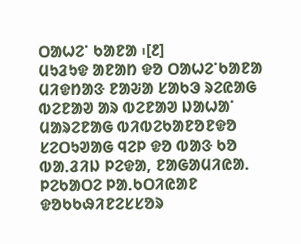ᱛᱟᱦᱮᱸ ᱠᱟᱱᱟ ᱾[᱒]
ᱢᱩᱲᱩᱫ ᱟᱱᱟᱴ ᱫᱚ ᱛᱟᱦᱮᱸᱠᱟᱱᱟ ᱢᱤᱫᱴᱟᱝ ᱱᱟᱶᱟ ᱥᱟᱠᱳ ᱨᱮᱭᱟᱜ ᱵᱮᱱᱟᱣ ᱟᱨ ᱵᱮᱱᱟᱣ ᱡᱟᱦᱟᱸ ᱢᱟᱨᱮᱱᱟᱜ ᱵᱤᱵᱮᱠᱟᱱᱚᱱᱫᱚ ᱥᱮᱛᱩᱣᱟᱜ ᱧᱮᱞ ᱫᱚ ᱵᱟᱝ ᱠᱚ ᱵᱟᱹᱲᱤᱡ ᱞᱮᱫᱟ, ᱱᱟᱜᱟᱢᱤᱭᱟᱹ ᱞᱮᱠᱟᱛᱮ ᱞᱟᱹᱠᱛᱤᱭᱟᱱ ᱫᱚᱠᱠᱷᱤᱱᱮᱥᱥᱚᱨ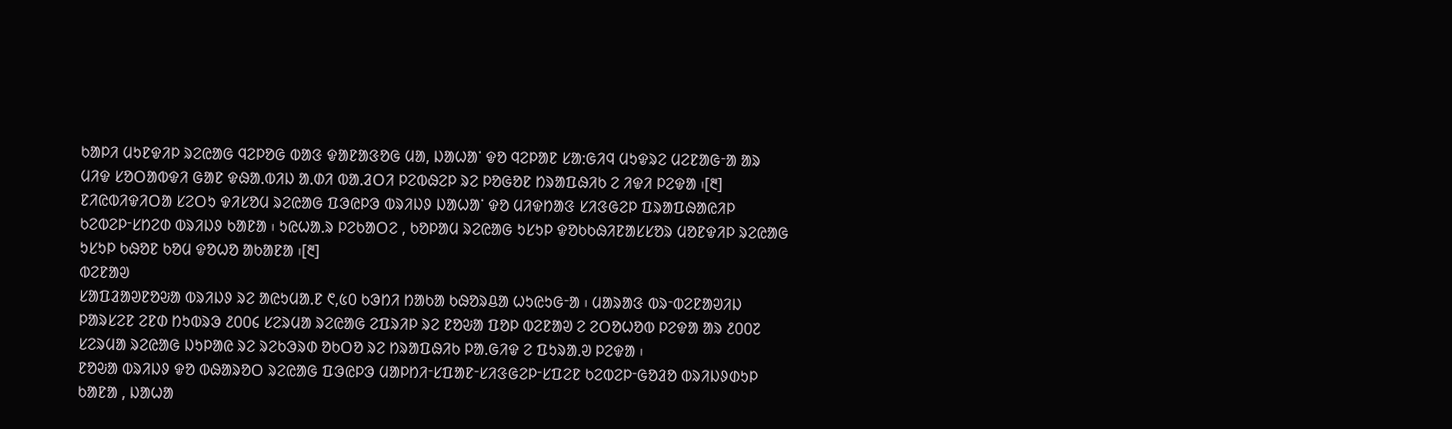ᱠᱟᱞᱤ ᱢᱩᱱᱫᱤᱞ ᱨᱮᱭᱟᱜ ᱧᱮᱞᱚᱜ ᱵᱟᱝ ᱫᱟᱱᱟᱝᱚᱜ ᱢᱟ, ᱡᱟᱦᱟᱸ ᱫᱚ ᱧᱮᱞᱟᱱ ᱥᱟᱺᱜᱤᱧ ᱢᱩᱫᱨᱮ ᱢᱮᱱᱟᱜᱼᱟ ᱟᱨ ᱢᱤᱫ ᱥᱚᱛᱟᱵᱫᱤ ᱜᱟᱱ ᱫᱷᱟᱹᱵᱤᱡ ᱟᱹᱰᱤ ᱵᱟᱹᱲᱛᱤ ᱞᱮᱵᱷᱮᱞ ᱨᱮ ᱞᱚᱜᱚᱱ ᱴᱨᱟᱯᱷᱤᱠ ᱮ ᱤᱫᱤ ᱞᱮᱫᱟ ᱾[᱓]
ᱱᱤᱭᱵᱤᱫᱤᱛᱟ ᱥᱮᱛᱩ ᱫᱤᱥᱚᱢ ᱨᱮᱭᱟᱜ ᱯᱳᱭᱞᱳ ᱵᱨᱤᱡᱽ ᱡᱟᱦᱟᱸ ᱫᱚ ᱢᱤᱫᱴᱟᱝ ᱥᱤᱝᱜᱮᱞ ᱯᱨᱟᱯᱷᱟᱭᱤᱞ ᱠᱮᱵᱮᱞᱼᱥᱴᱮᱰ ᱵᱨᱤᱡᱽ ᱠᱟᱱᱟ ᱾ ᱩᱭᱦᱟᱹᱨ ᱞᱮᱠᱟᱛᱮ , ᱠᱚᱞᱟᱢ ᱨᱮᱭᱟᱜ ᱩᱥᱩᱞ ᱫᱚᱠᱠᱷᱤᱱᱟᱥᱥᱚᱨ ᱢᱚᱱᱫᱤᱞ ᱨᱮᱭᱟᱜ ᱩᱥᱩᱞ ᱠᱷᱚᱱ ᱠᱚᱢ ᱫᱚᱦᱚ ᱟᱠᱟᱱᱟ ᱾[᱓]
ᱵᱮᱱᱟᱣ
ᱥᱟᱯᱲᱟᱣᱱᱚᱶᱟ ᱵᱨᱤᱡᱽ ᱨᱮ ᱟᱭᱩᱢᱟᱹᱱ ᱖,᱕᱐ ᱠᱳᱴᱤ ᱴᱟᱠᱟ ᱠᱷᱚᱨᱪᱟ ᱦᱩᱭᱩᱜᱼᱟ ᱾ ᱢᱟᱨᱟᱝ ᱵᱨᱼᱵᱮᱱᱟᱣᱤᱡ ᱞᱟᱨᱥᱮᱱ ᱮᱱᱰ ᱴᱩᱵᱨᱳ ᱒᱐᱐᱔ ᱥᱮᱨᱢᱟ ᱨᱮᱭᱟᱜ ᱮᱯᱨᱤᱞ ᱨᱮ ᱱᱚᱶᱟ ᱯᱚᱞ ᱵᱮᱱᱟᱣ ᱮ ᱮᱛᱚᱦᱚᱵ ᱞᱮᱫᱟ ᱟᱨ ᱒᱐᱐᱗ ᱥᱮᱨᱢᱟ ᱨᱮᱭᱟᱜ ᱡᱩᱞᱟᱭ ᱨᱮ ᱨᱮᱠᱳᱨᱰ ᱚᱠᱛᱚ ᱨᱮ ᱴᱨᱟᱯᱷᱤᱠ ᱞᱟᱹᱜᱤᱫ ᱮ ᱯᱩᱨᱟᱹᱣ ᱞᱮᱫᱟ ᱾
ᱱᱚᱶᱟ ᱵᱨᱤᱡᱽ ᱫᱚ ᱵᱷᱟᱨᱚᱛ ᱨᱮᱭᱟᱜ ᱯᱳᱭᱞᱳ ᱢᱟᱞᱴᱤᱼᱥᱯᱟᱱᱼᱥᱤᱝᱜᱮᱞᱼᱥᱯᱮᱱ ᱠᱮᱵᱮᱞᱼᱜᱚᱲᱚ ᱵᱨᱤᱡᱽᱰᱩᱞ ᱠᱟᱱᱟ , ᱡᱟᱦᱟ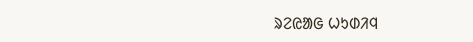ᱨᱮᱭᱟᱜ ᱦᱩᱰᱤᱧ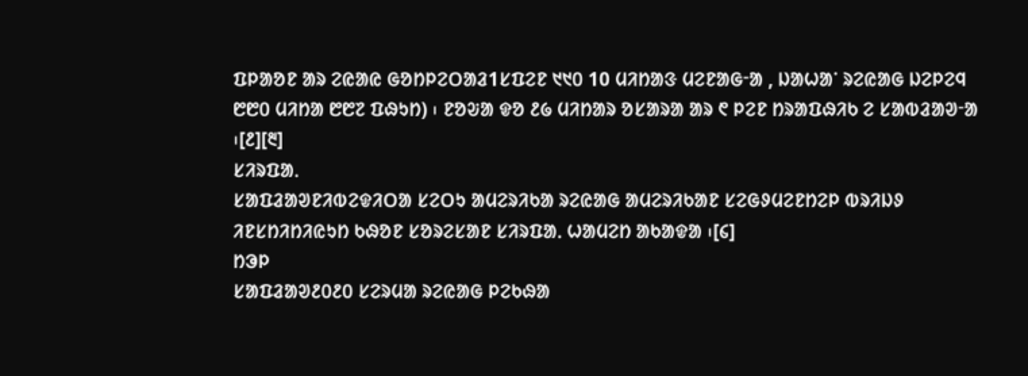ᱯᱞᱟᱚᱱ ᱟᱨ ᱮᱭᱟᱭ ᱜᱚᱴᱞᱮᱛᱟᱲ1ᱥᱯᱮᱱ ᱑᱑᱐ 10 ᱢᱤᱴᱟᱝ ᱢᱮᱱᱟᱜᱼᱟ , ᱡᱟᱦᱟᱸ ᱨᱮᱭᱟᱜ ᱡᱮᱞᱮᱧ ᱘᱘᱐ ᱢᱤᱴᱟ ᱘᱘᱗ ᱯᱷᱩᱴ) ᱾ ᱱᱚᱶᱟ ᱫᱚ ᱒᱙ ᱢᱤᱴᱟᱨ ᱚᱥᱟᱨᱟ ᱟᱨ ᱖ ᱞᱮᱱ ᱴᱨᱟᱯᱷᱤᱠ ᱮ ᱥᱟᱵᱲᱟᱣᱼᱟ ᱾[᱒][᱓]
ᱥᱤᱨᱯᱟᱹ
ᱥᱟᱯᱲᱟᱣᱱᱤᱵᱮᱫᱤᱛᱟ ᱥᱮᱛᱩ ᱟᱢᱮᱨᱤᱠᱟ ᱨᱮᱭᱟᱜ ᱟᱢᱮᱨᱤᱠᱟᱱ ᱥᱮᱜᱽᱢᱮᱱᱴᱮᱞ ᱵᱨᱤᱡᱽ ᱤᱱᱥᱴᱤᱴᱤᱭᱩᱴ ᱠᱷᱚᱱ ᱥᱚᱨᱮᱥᱟᱱ ᱥᱤᱨᱯᱟᱹ ᱦᱟᱢᱮᱴ ᱟᱠᱟᱫᱟ ᱾[᱔]
ᱴᱳᱞ
ᱥᱟᱯᱲᱟᱣ᱒᱐᱒᱐ ᱥᱮᱨᱢᱟ ᱨᱮᱭᱟᱜ ᱞᱮᱠᱷᱟ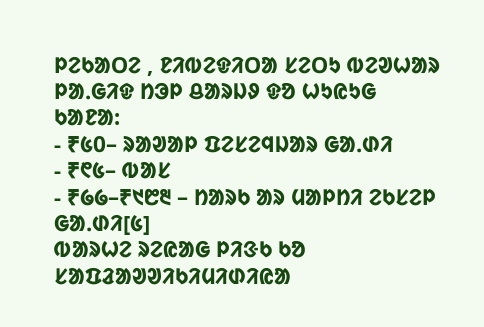ᱞᱮᱠᱟᱛᱮ , ᱱᱤᱵᱮᱫᱤᱛᱟ ᱥᱮᱛᱩ ᱵᱮᱣᱦᱟᱨ ᱞᱟᱹᱜᱤᱫ ᱴᱳᱞ ᱪᱟᱨᱡᱽ ᱫᱚ ᱦᱩᱭᱩᱜ ᱠᱟᱱᱟ:
- ₹᱕᱐– ᱨᱟᱣᱟᱞ ᱯᱮᱥᱮᱧᱡᱟᱨ ᱜᱟᱹᱰᱤ
- ₹᱖᱕– ᱵᱟᱥ
- ₹᱙᱙–₹᱑᱘᱓ – ᱴᱟᱨᱠ ᱟᱨ ᱢᱟᱞᱴᱤ ᱮᱠᱥᱮᱞ ᱜᱟᱹᱰᱤ[᱕]
ᱵᱟᱨᱦᱮ ᱨᱮᱭᱟᱜ ᱞᱤᱝᱠ ᱠᱚ
ᱥᱟᱯᱲᱟᱣᱣᱤᱠᱤᱢᱤᱰᱤᱭᱟ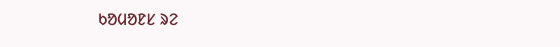ᱠᱚᱢᱚᱱᱥ ᱨᱮ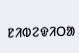ᱱᱤᱵᱮᱫᱤᱛᱟ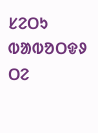ᱥᱮᱛᱩ ᱵᱟᱵᱚᱛᱫᱽ ᱛᱮ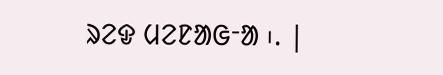ᱨᱮᱫ ᱢᱮᱱᱟᱜᱼᱟ ᱾. |